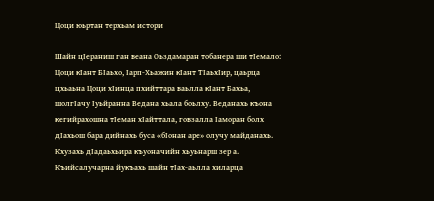Цоци юьртан терхьам истори

Шайн цIераниш ган веана Оьздамаран тобанера ши тIемало: Цоци кIант БIаьхо, Iарп-Хьажин кIант ТIаьхIир, цаьрца цхьаьна Цоци хIинца пхийттара ваьлла кIант Бахьа, шолгIачу Iуьйранна Ведана хьала боьлху. Веданахь къона кегийрахошна тIеман хIайттала, говзалла Iаморан болх дIахьош бара дийнахь буса «бIонан аре» олучу майданахь. Кхузахь дIадаьхьира къуоначийн хьуьнарш зер а. Къийсалучарна йукъахь шайн тIах-аьлла хиларца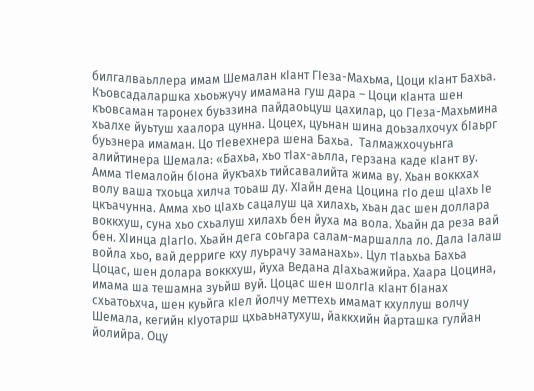билгалваьллера имам Шемалан кIант ГIеза-Махьма, Цоци кIант Бахьа. Къовсадаларшка хьоьжучу имамана гуш дара – Цоци кIанта шен къовсаман таронех буьззина пайдаоьцуш цахилар, цо ГIеза-Махьмина хьалхе йуьтуш хаалора цунна. Цоцех, цуьнан шина доьзалхочух бIаьрг буьзнера имаман. Цо тIевехнера шена Бахьа.  Талмажхочуьнга алийтинера Шемала: «Бахьа, хьо тIах-аьлла, герзана каде кIант ву. Амма тIемалойн бIона йукъахь тийсавалийта жима ву. Хьан воккхах волу ваша тхоьца хилча тоьаш ду. ХIайн дена Цоцина гIо деш цIахь Iе цкъачунна. Амма хьо цIахь сацалуш ца хилахь, хьан дас шен доллара воккхуш, суна хьо схьалуш хилахь бен йуха ма вола. Хьайн да реза вай бен. ХIинца дIагIо. Хьайн дега соьгара салам-маршалла ло. Дала Iалаш войла хьо, вай дерриге кху луьрачу заманахь». Цул тIаьхьа Бахьа Цоцас, шен долара воккхуш, йуха Ведана дIахьажийра. Хаара Цоцина, имама ша тешамна зуьйш вуй. Цоцас шен шолгIа кIант бIанах схьатоьхча, шен куьйга кIел йолчу меттехь имамат кхуллуш волчу Шемала, кегийн кIуотарш цхьаьнатухуш, йаккхийн йарташка гулйан йолийра. Оцу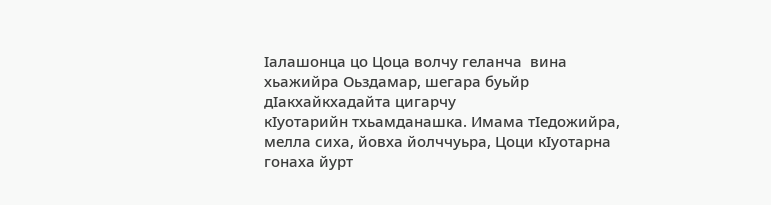Iалашонца цо Цоца волчу геланча  вина
хьажийра Оьздамар, шегара буьйр дIакхайкхадайта цигарчу
кIуотарийн тхьамданашка. Имама тIедожийра, мелла сиха, йовха йолччуьра, Цоци кIуотарна гонаха йурт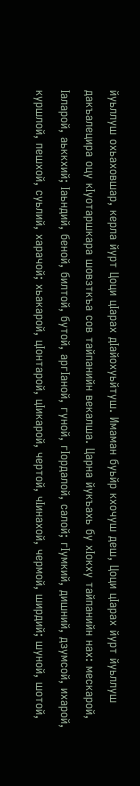йуьллуш охьаховшар, керла йурт Цоци цIарах дIайохуьйтуш. Имаман буьйр кхочуш деш, Цоци цIарах йурт йуьллуш дакъалецира оцу кIуотаршкара шовзткъа сов тайпанийн векалша. Царна йукъахь бу хIокху тайпанийн нах: мескарой, Iаларой, аьккхий; Iаьндий, беной, билтой, бутой, аргIаной, гуной, гIордалой, салой; гIумкий, дишний, дзумсой, ихарой, куршлой, пешхой, суьлий, харачой; хьакарой, цIонтарой, цIикарой, чертой, чIинахой, чермой, ширдий; шуной, шотой,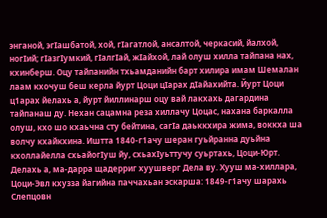энганой, эгIашбатой, хой, гIагатлой, ансалтой, черкасий, йалхой, ногIий; гIазгIумкий, гIалгIай, жIайхой, лай олуш хилла тайпана нах, кхинберш. Оцу тайпанийн тхьамданийн барт хилира имам Шемалан лаам кхочуш беш керла йурт Цоци цIарах дIайахийта. Йурт Цоци ц1арах йелахь а, йурт йиллинарш оцу вай лакхахь дагардина тайпанаш ду. Нехан сацамна реза хиллачу Цоцас, нахана баркалла олуш, кхо шо кхаьчна сту бейтина, сагIа даьккхира жима, воккха ша волчу кхайкхина. Иштта 1840-г1ачу шеран гуьйранна дуьйна кхоллайелла схьайогIуш йу, схьахIуьттучу суьртахь, Цоци-Юрт. Делахь а, ма-дарра щадерриг хуушверг Дела ву. Хууш ма-хиллара, Цоци-Эвл кхузза йагийна паччахьан эскарша: 1849-г1ачу шарахь Слепцовн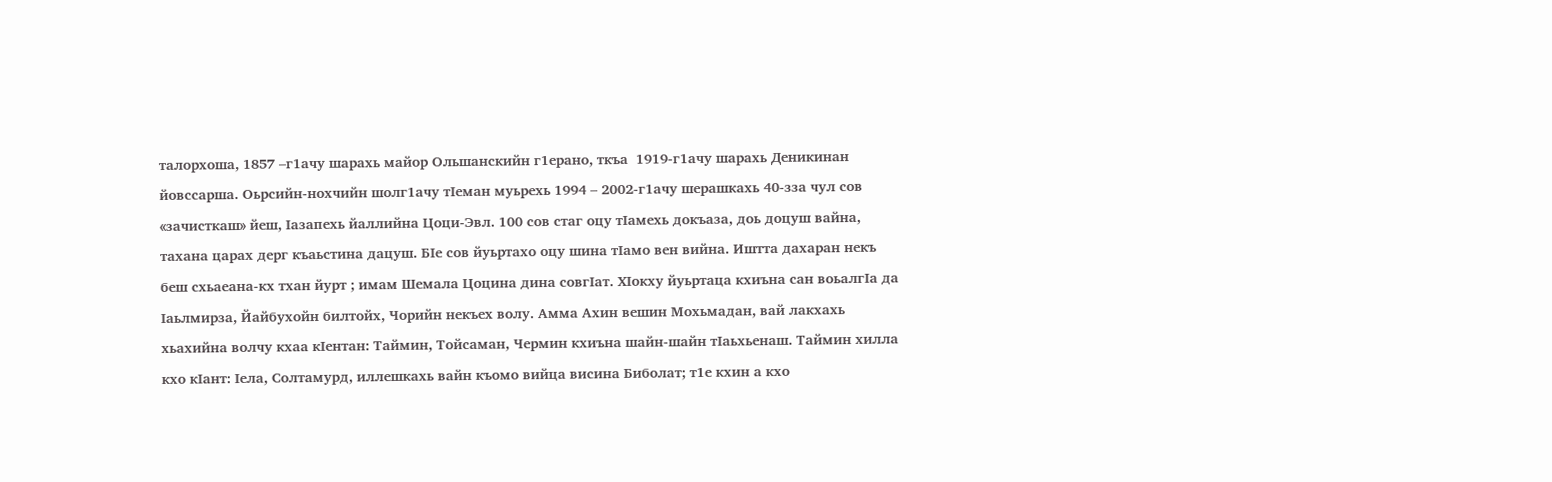талорхоша, 1857 –г1ачу шарахь майор Ольшанскийн г1ерано, ткъа  1919-г1ачу шарахь Деникинан йовссарша. Оьрсийн-нохчийн шолг1ачу тIеман муьрехь 1994 – 2002-г1ачу шерашкахь 40-зза чул сов «зачисткаш» йеш, Iазапехь йаллийна Цоци-Эвл. 100 сов стаг оцу тIамехь докъаза, доь доцуш вайна, тахана царах дерг къаьстина дацуш. БIе сов йуьртахо оцу шина тIамо вен вийна. Иштта дахаран некъ беш схьаеана-кх тхан йурт ; имам Шемала Цоцина дина совгIат. ХIокху йуьртаца кхиъна сан воьалгIа да Iаьлмирза, Йайбухойн билтойх, Чорийн некъех волу. Амма Ахин вешин Мохьмадан, вай лакхахь хьахийна волчу кхаа кIентан: Таймин, Тойсаман, Чермин кхиъна шайн-шайн тIаьхьенаш. Таймин хилла кхо кIант: Iела, Солтамурд, иллешкахь вайн къомо вийца висина Биболат; т1е кхин а кхо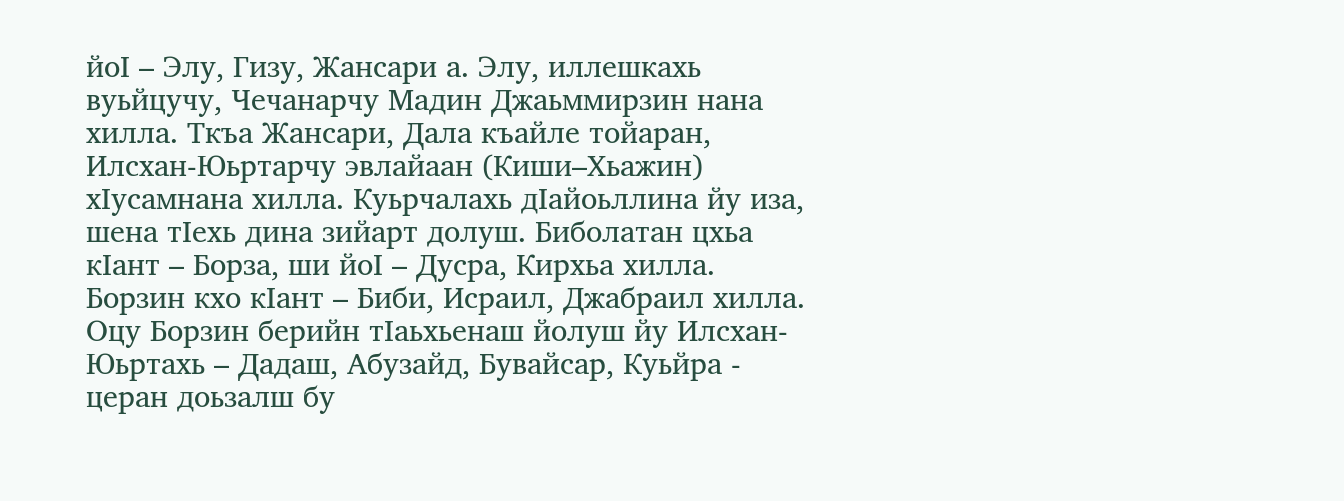йоI – Элу, Гизу, Жансари а. Элу, иллешкахь вуьйцучу, Чечанарчу Мадин Джаьммирзин нана хилла. Ткъа Жансари, Дала къайле тойаран, Илсхан-Юьртарчу эвлайаан (Киши–Хьажин) хIусамнана хилла. Куьрчалахь дIайоьллина йу иза, шена тIехь дина зийарт долуш. Биболатан цхьа  кIант – Борза, ши йоI – Дусра, Кирхьа хилла. Борзин кхо кIант – Биби, Исраил, Джабраил хилла. Оцу Борзин берийн тIаьхьенаш йолуш йу Илсхан-Юьртахь – Дадаш, Абузайд, Бувайсар, Куьйра - церан доьзалш бу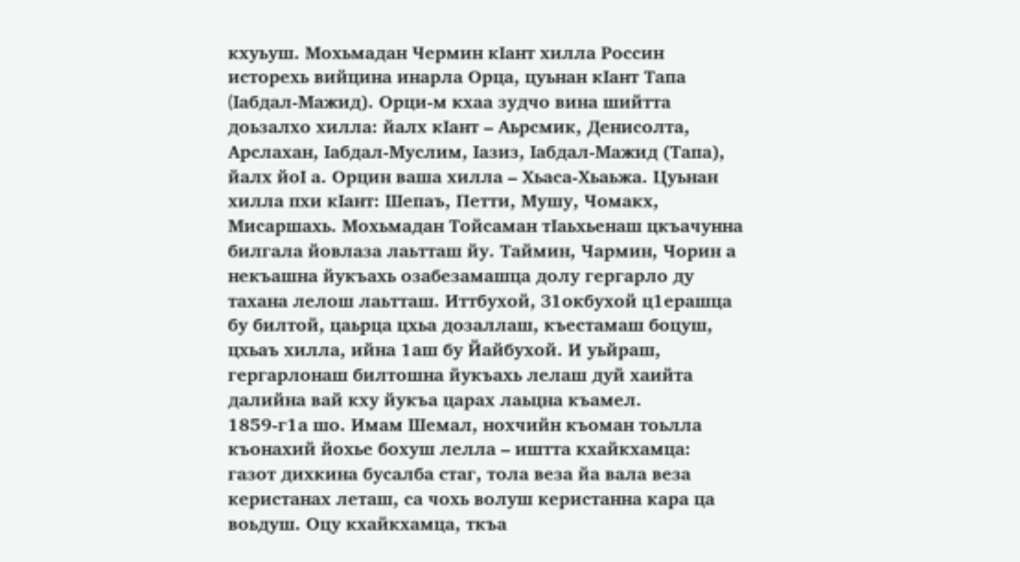кхуьуш. Мохьмадан Чермин кIант хилла Россин исторехь вийцина инарла Орца, цуьнан кIант Тапа (Iабдал-Мажид). Орци-м кхаа зудчо вина шийтта доьзалхо хилла: йалх кIант – Аьрсмик, Денисолта, Арслахан, Iабдал-Муслим, Iазиз, Iабдал-Мажид (Тапа), йалх йоI а. Орцин ваша хилла – Хьаса-Хьаьжа. Цуьнан хилла пхи кIант: Шепаъ, Петти, Мушу, Чомакх, Мисаршахь. Мохьмадан Тойсаман тIаьхьенаш цкъачунна билгала йовлаза лаьтташ йу. Таймин, Чармин, Чорин а некъашна йукъахь озабезамашца долу гергарло ду тахана лелош лаьтташ. Иттбухой, З1окбухой ц1ерашца бу билтой, цаьрца цхьа дозаллаш, къестамаш боцуш, цхьаъ хилла, ийна 1аш бу Йайбухой. И уьйраш, гергарлонаш билтошна йукъахь лелаш дуй хаийта далийна вай кху йукъа царах лаьцна къамел.
1859-г1а шо. Имам Шемал, нохчийн къоман тоьлла къонахий йохье бохуш лелла – иштта кхайкхамца: газот дихкина бусалба стаг, тола веза йа вала веза керистанах леташ, са чохь волуш керистанна кара ца воьдуш. Оцу кхайкхамца, ткъа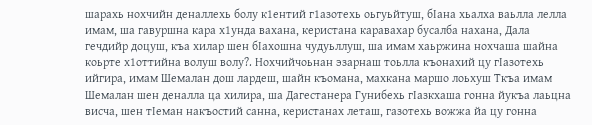шарахь нохчийн деналлехь болу к1ентий г1азотехь оьгуьйтуш, бIана хьалха ваьлла лелла имам, ша гавуршна кара х1унда вахана, керистана каравахар бусалба нахана, Дала гечдийр доцуш, къа хилар шен бIахошна чудуьллуш, ша имам хаьржина нохчаша шайна коьрте х1оттийна волуш волу?. Нохчийчоьнан эзарнаш тоьлла къонахий цу гIазотехь ийгира, имам Шемалан дош лардеш, шайн къомана, махкана маршо лоьхуш Ткъа имам Шемалан шен деналла ца хилира, ша Дагестанера Гунибехь гIазкхаша гонна йукъа лаьцна висча, шен тIеман накъостий санна, керистанах леташ, газотехь вожжа йа цу гонна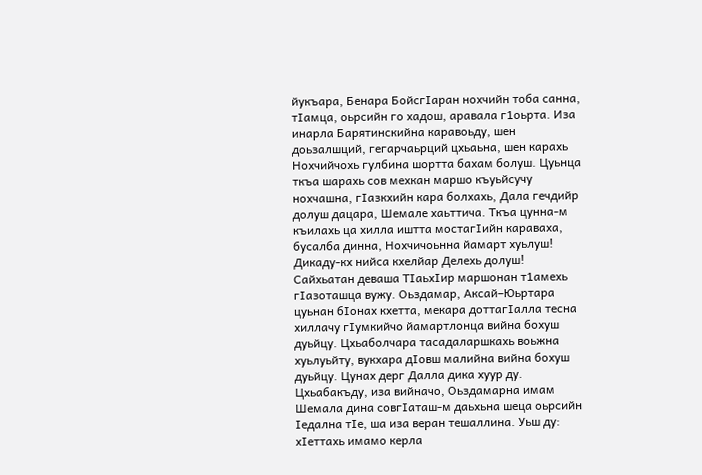йукъара, Бенара БойсгIаран нохчийн тоба санна, тIамца, оьрсийн го хадош, аравала г1оьрта. Иза инарла Барятинскийна каравоьду, шен доьзалшций, гегарчаьрций цхьаьна, шен карахь Нохчийчохь гулбина шортта бахам болуш. Цуьнца ткъа шарахь сов мехкан маршо къуьйсучу нохчашна, гIазкхийн кара болхахь, Дала гечдийр долуш дацара, Шемале хаьттича. Ткъа цунна-м къилахь ца хилла иштта мостагIийн караваха, бусалба динна, Нохчичоьнна йамарт хуьлуш! Дикаду-кх нийса кхелйар Делехь долуш! Сайхьатан деваша ТIаьхIир маршонан т1амехь гIазоташца вужу. Оьздамар, Аксай–Юьртара цуьнан бIонах кхетта, мекара доттагIалла тесна хиллачу гIумкийчо йамартлонца вийна бохуш дуьйцу. Цхьаболчара тасадаларшкахь воьжна хуьлуьйту, вукхара дIовш малийна вийна бохуш дуьйцу. Цунах дерг Далла дика хуур ду. Цхьабакъду, иза вийначо, Оьздамарна имам Шемала дина совгIаташ-м даьхьна шеца оьрсийн Iедална тIе, ша иза веран тешаллина. Уьш ду: хIеттахь имамо керла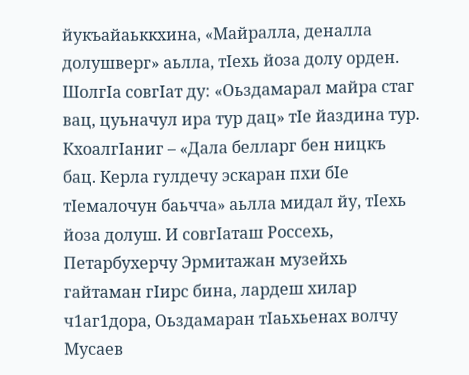йукъайаьккхина, «Майралла, деналла долушверг» аьлла, тIехь йоза долу орден. ШолгIа совгIат ду: «Оьздамарал майра стаг вац, цуьначул ира тур дац» тIе йаздина тур. КхоалгIаниг – «Дала белларг бен ницкъ бац. Керла гулдечу эскаран пхи бIе тIемалочун баьчча» аьлла мидал йу, тIехь йоза долуш. И совгIаташ Россехь, Петарбухерчу Эрмитажан музейхь гайтаман гIирс бина, лардеш хилар ч1аг1дора, Оьздамаран тIаьхьенах волчу Мусаев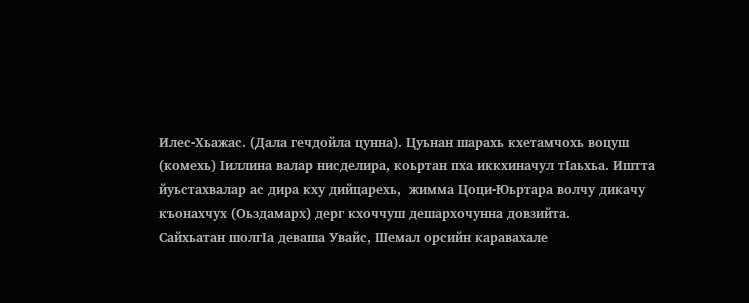Илес-Хьажас. (Дала гечдойла цунна). Цуьнан шарахь кхетамчохь воцуш (комехь) Iиллина валар нисделира, коьртан пха иккхиначул тIаьхьа. Иштта йуьстахвалар ас дира кху дийцарехь,  жимма Цоци-Юьртара волчу дикачу къонахчух (Оьздамарх) дерг кхоччуш дешархочунна довзийта.
Сайхьатан шолгIа деваша Увайс, Шемал орсийн каравахале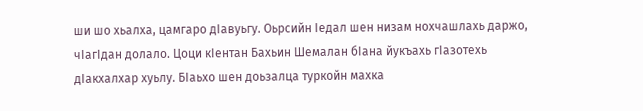ши шо хьалха, цамгаро дIавуьгу. Оьрсийн Iедал шен низам нохчашлахь даржо, чIагIдан долало. Цоци кIентан Бахьин Шемалан бIана йукъахь гIазотехь дIакхалхар хуьлу. БIаьхо шен доьзалца туркойн махка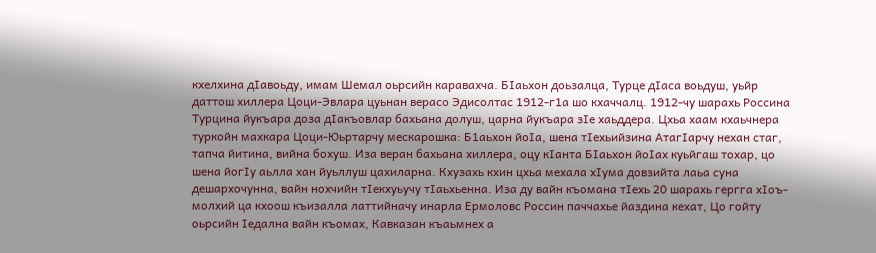кхелхина дIавоьду, имам Шемал оьрсийн каравахча. БIаьхон доьзалца, Турце дIаса воьдуш, уьйр даттош хиллера Цоци-Эвлара цуьнан верасо Эдисолтас 1912-г1а шо кхаччалц. 1912-чу шарахь Россина Турцина йукъара доза дIакъовлар бахьана долуш, царна йукъара зIе хаьддера. Цхьа хаам кхаьчнера туркойн махкара Цоци-Юьртарчу мескарошка: Б1аьхон йоIа, шена тIехьийзина АтагIарчу нехан стаг, тапча йитина, вийна бохуш. Иза веран бахьана хиллера, оцу кIанта БIаьхон йоIах куьйгаш тохар, цо шена йогIу аьлла хан йуьллуш цахиларна. Кхузахь кхин цхьа мехала хIума довзийта лаьа суна дешархочунна, вайн нохчийн тIекхуьучу тIаьхьенна. Иза ду вайн къомана тIехь 20 шарахь гергга хIоъ-молхий ца кхоош къизалла латтийначу инарла Ермоловс Россин паччахье йаздина кехат, Цо гойту оьрсийн Iедална вайн къомах, Кавказан къаьмнех а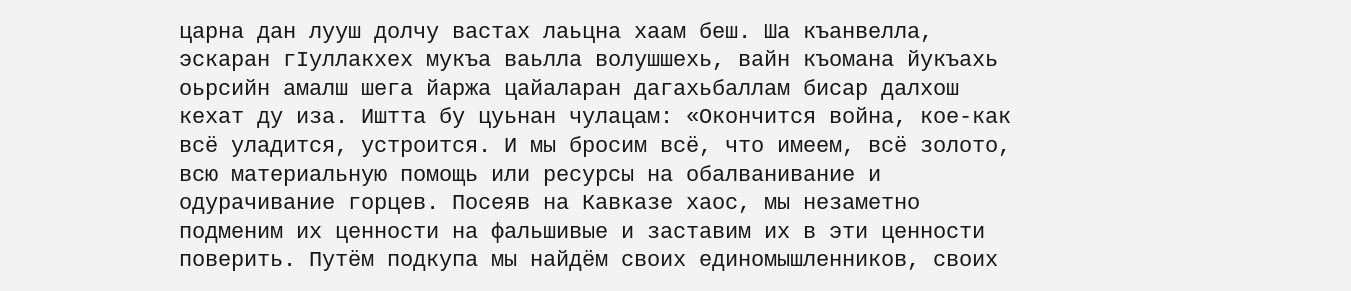царна дан лууш долчу вастах лаьцна хаам беш. Ша къанвелла, эскаран гIуллакхех мукъа ваьлла волушшехь, вайн къомана йукъахь оьрсийн амалш шега йаржа цайаларан дагахьбаллам бисар далхош кехат ду иза. Иштта бу цуьнан чулацам: «Окончится война, кое-как всё уладится, устроится. И мы бросим всё, что имеем, всё золото, всю материальную помощь или ресурсы на обалванивание и одурачивание горцев. Посеяв на Кавказе хаос, мы незаметно подменим их ценности на фальшивые и заставим их в эти ценности поверить. Путём подкупа мы найдём своих единомышленников, своих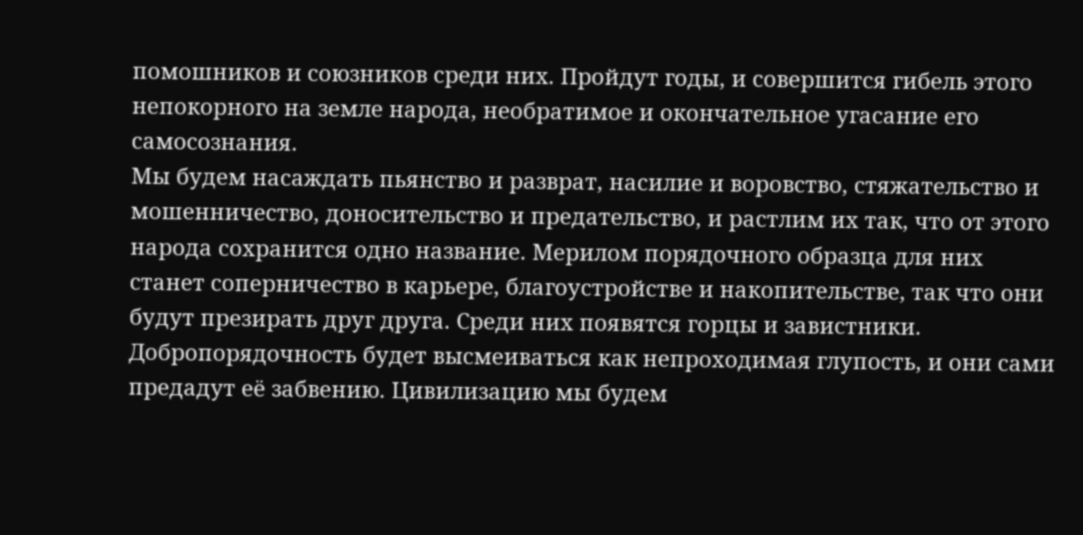помошников и союзников среди них. Пройдут годы, и совершится гибель этого непокорного на земле народа, необратимое и окончательное угасание его самосознания.
Мы будем насаждать пьянство и разврат, насилие и воровство, стяжательство и мошенничество, доносительство и предательство, и растлим их так, что от этого народа сохранится одно название. Мерилом порядочного образца для них станет соперничество в карьере, благоустройстве и накопительстве, так что они будут презирать друг друга. Среди них появятся горцы и завистники. Добропорядочность будет высмеиваться как непроходимая глупость, и они сами предадут её забвению. Цивилизацию мы будем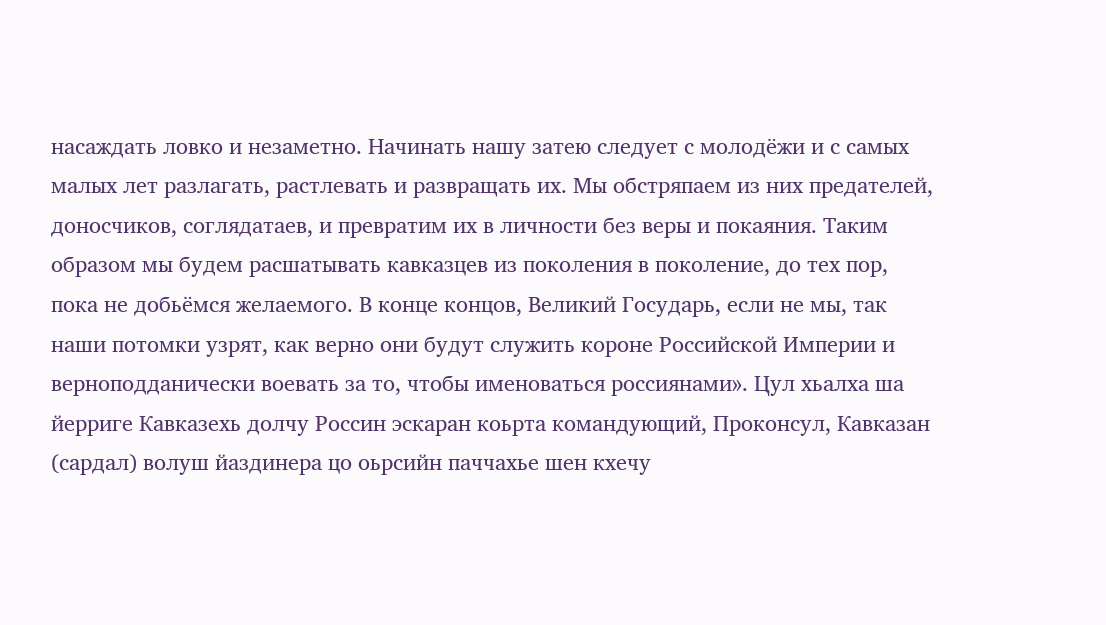насаждать ловко и незаметно. Начинать нашу затею следует с молодёжи и с самых малых лет разлагать, растлевать и развращать их. Мы обстряпаем из них предателей, доносчиков, соглядатаев, и превратим их в личности без веры и покаяния. Таким образом мы будем расшатывать кавказцев из поколения в поколение, до тех пор, пока не добьёмся желаемого. В конце концов, Великий Государь, если не мы, так наши потомки узрят, как верно они будут служить короне Российской Империи и верноподданически воевать за то, чтобы именоваться россиянами». Цул хьалха ша йерриге Кавказехь долчу Россин эскаран коьрта командующий, Проконсул, Кавказан (сардал) волуш йаздинера цо оьрсийн паччахье шен кхечу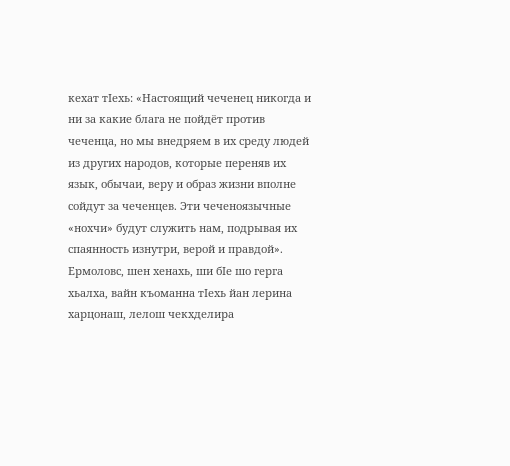кехат тIехь: «Настоящий чеченец никогда и ни за какие блага не пойдёт против чеченца, но мы внедряем в их среду людей из других народов, которые переняв их язык, обычаи, веру и образ жизни вполне сойдут за чеченцев. Эти чеченоязычные «нохчи» будут служить нам, подрывая их спаянность изнутри, верой и правдой». Ермоловс, шен хенахь, ши бIе шо герга хьалха, вайн къоманна тIехь йан лерина харцонаш, лелош чекхделира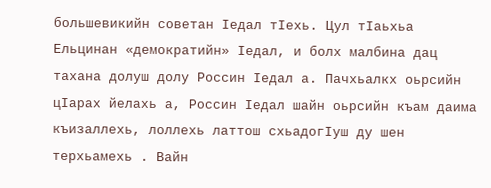большевикийн советан Iедал тIехь. Цул тIаьхьа Ельцинан «демократийн» Iедал, и болх малбина дац тахана долуш долу Россин Iедал а. Пачхьалкх оьрсийн цIарах йелахь а, Россин Iедал шайн оьрсийн къам даима къизаллехь, лоллехь латтош схьадогIуш ду шен терхьамехь . Вайн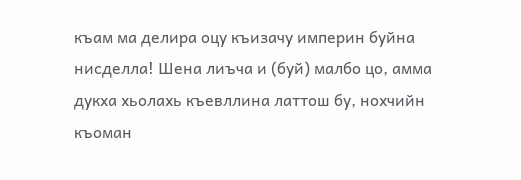къам ма делира оцу къизачу империн буйна нисделла! Шена лиъча и (буй) малбо цо, амма дукха хьолахь къевллина латтош бу, нохчийн къоман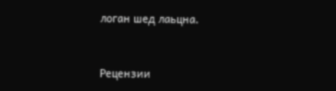логан шед лаьцна.


Рецензии